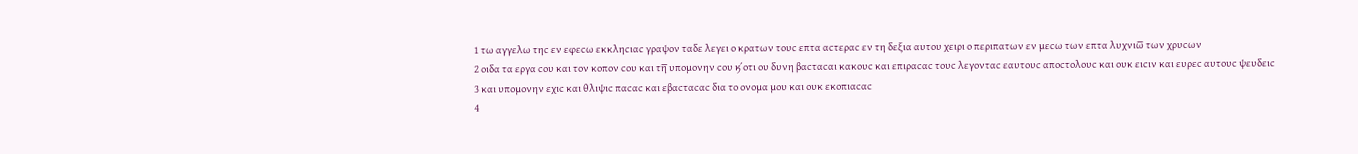1 τω αγγελω τηϲ εν εφεϲω εκκληϲιαϲ γραψον ταδε λεγει ο κρατων τουϲ επτα αϲτεραϲ εν τη δεξια αυτου χειρι ο περιπατων εν μεϲω των επτα λυχνιω̅ των χρυϲων
2 οιδα τα εργα ϲου και τον κοπον ϲου και τη̅ υπομονην ϲου ϗ οτι ου δυνη βαϲταϲαι κακουϲ και επιραϲαϲ τουϲ λεγονταϲ εαυτουϲ αποϲτολουϲ και ουκ ειϲιν και ευρεϲ αυτουϲ ψευδειϲ
3 και υπομονην εχιϲ και θλιψιϲ παϲαϲ και εβαϲταϲαϲ δια το ονομα μου και ουκ εκοπιαϲαϲ
4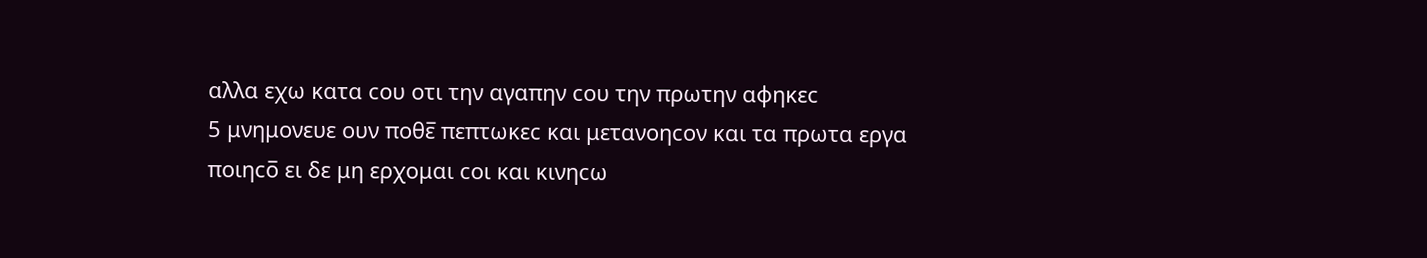αλλα εχω κατα ϲου οτι την αγαπην ϲου την πρωτην αφηκεϲ
5 μνημονευε ουν ποθε̅ πεπτωκεϲ και μετανοηϲον και τα πρωτα εργα ποιηϲο̅ ει δε μη ερχομαι ϲοι και κινηϲω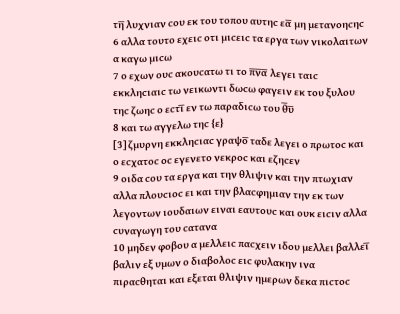τη̅ λυχνιαν ϲου εκ του τοπου αυτηϲ εα̅ μη μετανοηϲηϲ
6 αλλα τουτο εχειϲ οτι μιϲειϲ τα εργα των νικολαιτων α καγω μιϲω
7 ο εχων ουϲ ακουϲατω τι το π̅ν̅α̅ λεγει ταιϲ εκκληϲιαιϲ τω νεικωντι δωϲω φαγειν εκ του ξυλου τηϲ ζωηϲ ο εϲτι̅ εν τω παραδιϲω του θ̅υ̅
8 και τω αγγελω τηϲ {ε}
[3] ζμυρνη εκκληϲιαϲ γραψο̅ ταδε λεγει ο πρωτοϲ και ο εϲχατοϲ οϲ εγενετο νεκροϲ και εζηϲεν
9 οιδα ϲου τα εργα και την θλιψιν και την πτωχιαν αλλα πλουϲιοϲ ει και την βλαϲφημιαν την εκ των λεγοντων ιουδαιων ειναι εαυτουϲ και ουκ ειϲιν αλλα ϲυναγωγη του ϲατανα
10 μηδεν φοβου α μελλειϲ παϲχειν ιδου μελλει βαλλει̅ βαλιν εξ υμων ο διαβολοϲ ειϲ φυλακην ινα πιραϲθηται και εξεται θλιψιν ημερων δεκα πιϲτοϲ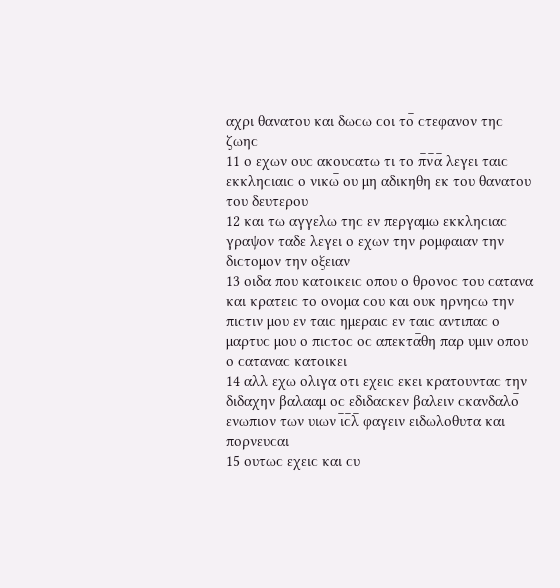αχρι θανατου και δωϲω ϲοι το̅ ϲτεφανον τηϲ ζωηϲ
11 ο εχων ουϲ ακουϲατω τι το π̅ν̅α̅ λεγει ταιϲ εκκληϲιαιϲ ο νικω̅ ου μη αδικηθη εκ του θανατου του δευτερου
12 και τω αγγελω τηϲ εν περγαμω εκκληϲιαϲ γραψον ταδε λεγει ο εχων την ρομφαιαν την διϲτομον την οξειαν
13 οιδα που κατοικειϲ οπου ο θρονοϲ του ϲατανα και κρατειϲ το ονομα ϲου και ουκ ηρνηϲω την πιϲτιν μου εν ταιϲ ημεραιϲ εν ταιϲ αντιπαϲ ο μαρτυϲ μου ο πιϲτοϲ οϲ απεκτα̅θη παρ υμιν οπου ο ϲαταναϲ κατοικει
14 αλλ εχω ολιγα οτι εχειϲ εκει κρατουνταϲ την διδαχην βαλααμ οϲ εδιδαϲκεν βαλειν ϲκανδαλο̅ ενωπιον των υιων ι̅ϲ̅λ̅ φαγειν ειδωλοθυτα και πορνευϲαι
15 ουτωϲ εχειϲ και ϲυ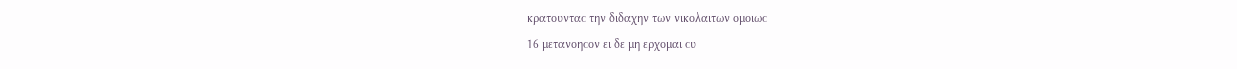κρατουνταϲ την διδαχην των νικολαιτων ομοιωϲ
16 μετανοηϲον ει δε μη ερχομαι ϲυ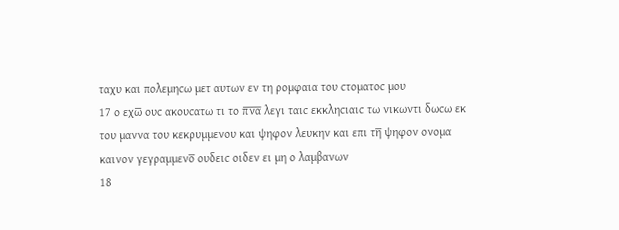ταχυ και πολεμηϲω μετ αυτων εν τη ρομφαια του ϲτοματοϲ μου
17 ο εχω̅ ουϲ ακουϲατω τι το π̅ν̅α̅ λεγι ταιϲ εκκληϲιαιϲ τω νικωντι δωϲω εκ του μαννα του κεκρυμμενου και ψηφον λευκην και επι τη̅ ψηφον ονομα καινον γεγραμμενο̅ ουδειϲ οιδεν ει μη ο λαμβανων
18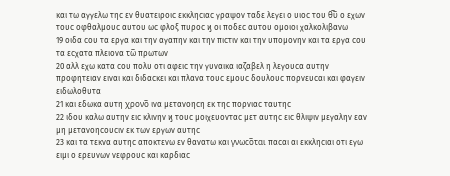και τω αγγελω τηϲ εν θυατειροιϲ εκκληϲιαϲ γραψον ταδε λεγει ο υιοϲ του θ̅υ̅ ο εχων τουϲ οφθαλμουϲ αυτου ωϲ φλοξ πυροϲ ϗ οι ποδεϲ αυτου ομοιοι χαλκολιβανω
19 οιδα ϲου τα εργα και την αγαπην και την πιϲτιν και την υπομονην και τα εργα ϲου τα εϲχατα πλειονα τω̅ πρωτων
20 αλλ εχω κατα ϲου πολυ οτι αφειϲ την γυναικα ιαζαβελ η λεγουϲα αυτην προφητειαν ειναι και διδαϲκει και πλανα τουϲ εμουϲ δουλουϲ πορνευϲαι και φαγειν ειδωλοθυτα
21 και εδωκα αυτη χρονο̅ ινα μετανοηϲη εκ τηϲ πορνιαϲ ταυτηϲ
22 ιδου καλω αυτην ειϲ κλινην ϗ τουϲ μοιχευονταϲ μετ αυτηϲ ειϲ θλιψιν μεγαλην εαν μη μετανοηϲουϲιν εκ των εργων αυτηϲ
23 και τα τεκνα αυτηϲ αποκτενω εν θανατω και γνωϲο̅ται παϲαι αι εκκληϲιαι οτι εγω ειμι ο ερευνων νεφρουϲ και καρδιαϲ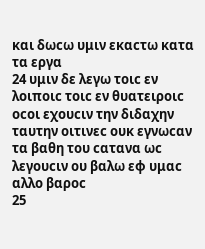και δωϲω υμιν εκαϲτω κατα τα εργα
24 υμιν δε λεγω τοιϲ εν λοιποιϲ τοιϲ εν θυατειροιϲ οϲοι εχουϲιν την διδαχην ταυτην οιτινεϲ ουκ εγνωϲαν τα βαθη του ϲατανα ωϲ λεγουϲιν ου βαλω εφ υμαϲ αλλο βαροϲ
25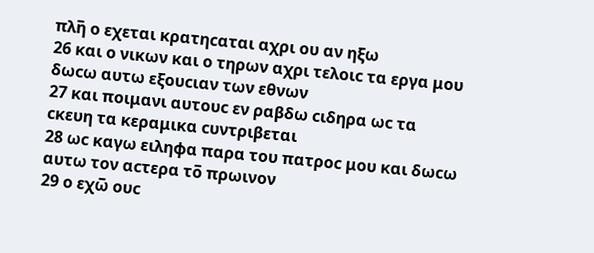πλη̅ ο εχεται κρατηϲαται αχρι ου αν ηξω
26 και ο νικων και ο τηρων αχρι τελοιϲ τα εργα μου δωϲω αυτω εξουϲιαν των εθνων
27 και ποιμανι αυτουϲ εν ραβδω ϲιδηρα ωϲ τα ϲκευη τα κεραμικα ϲυντριβεται
28 ωϲ καγω ειληφα παρα του πατροϲ μου και δωϲω αυτω τον αϲτερα το̅ πρωινον
29 ο εχω̅ ουϲ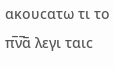ακουϲατω τι το π̅ν̅α̅ λεγι ταιϲ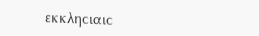εκκληϲιαιϲ